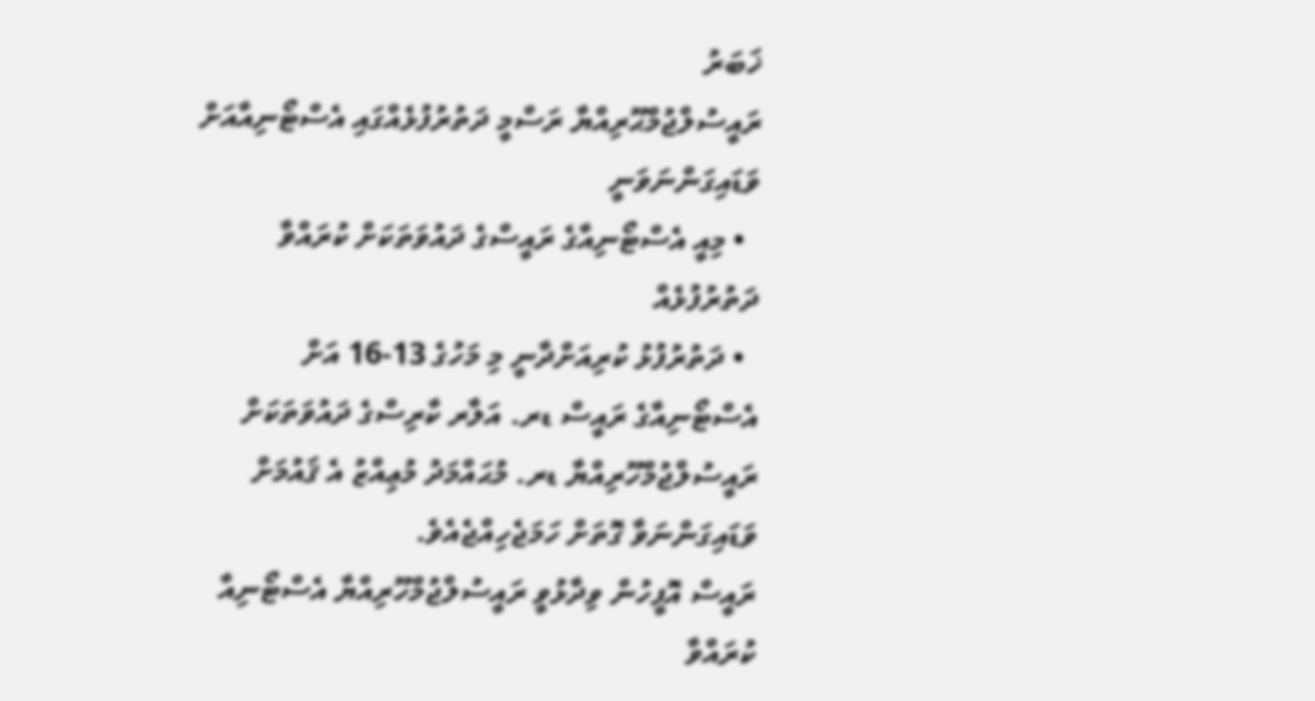ޚަބަރު
ރައީސުލްޖުމްޙޫރިއްޔާ ރަސްމީ ދަތުރުފުޅެއްގައި އެސްޓޯނިއާއަށް ވަޑައިގަންނަވަނީ
  • މިއީ އެސްޓޯނިއާގެ ރައީސްގެ ދައުވަތަކަށް ކުރައްވާ ދަތުރުފުޅެއް
  • ދަތުރުފުޅު ކުރިއަށްދާނީ މި މަހުގެ 13-16 އަށް
އެސްޓޯނިއާގެ ރައީސް ޑރ. އަލާރ ކާރިސްގެ ދައުވަތަކަށް ރައީސުލްޖުމްހޫރިއްޔާ ޑރ. މުޙައްމަދު މުޢިއްޒު އެ ޤައުމަށް ވަޑައިގަންނަވާ ގޮތަށް ހަމަޖެހިއްޖެއެވެ.
ރައީސް އޮފީހުން ވިދާޅުވީ ރައީސުލްޖުމްހޫރިއްޔާ އެސްޓޯނިއާ ކުރައްވާ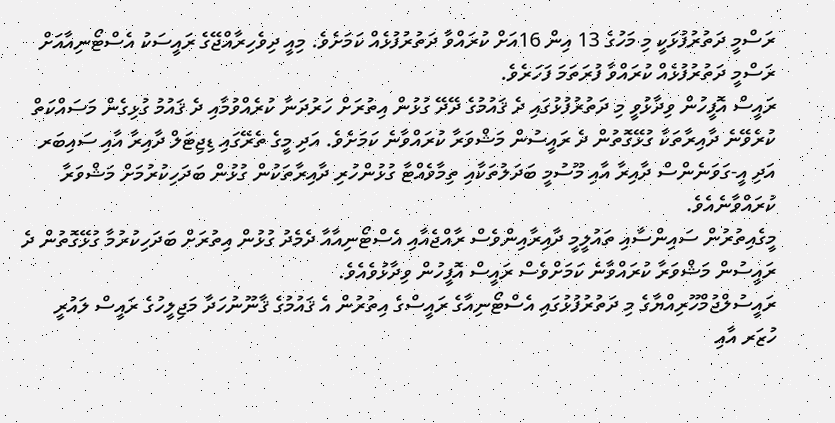ރަސްމީ ދަތުރުފުޅަކީ މި މަހުގެ 13 އިން 16އަށް ކުރައްވާ ދަތުރުފުޅެއް ކަމަށެވެ. މިއީ ދިވެހިރާއްޖޭގެ ރައީސަކު އެސްޓޯނިއާއަށް ރަސްމީ ދަތުރުފުޅެއް ކުރައްވާ ފުރަތަމަ ފަހަރެވެ.
ރައީސް އޮފީހުން ވިދާޅުވީ މި ދަތުރުފުޅުގައި ދެ ޤައުމުގެ ދޭދޭ ގުޅުން އިތުރަށް ހަރުދަނާ ކުރެއްވުމާއި ދެ ޤައުމު ގުޅިގެން މަސައްކަތް ކުރެވޭނެ ދާއިރާތަކާ ގުޅޭގޮތުން ދެ ރައީސުން މަޝްވަރާ ކުރައްވާނެ ކަމަށެވެ. އަދި މީގެ ތެރޭގައި ޑިޖިޓަލް ދާއިރާ އާއި ސައިބަރ އަދި އީ-ގަވަނެންސް ދާއިރާ އާއި މޫސުމީ ބަދަލުތަކާއި ތިމާވެއްޓާ ގުޅުންހުރި ދާއިރާތަކުން ގުޅުން ބަދަހިކުރުމަށް މަޝްވަރާ ކުރައްވާނެއެވެ.
މީގެއިތުރުން ސައިންސާއި ތައުލީމީ ދާއިރާއިންވެސް ރާއްޖެއާއި އެސްޓޯނިއާއާ ދެމެދު ގުޅުން އިތުރަށް ބަދަހިކުރުމާ ގުޅޭގޮތުން ދެ ރައީސުން މަޝްވަރާ ކުރައްވާނެ ކަމަށްވެސް ރައީސް އޮފީހުން ވިދާޅުވެއެވެ.
ރައީސުލްޖުމްހޫރިއްޔާގެ މި ދަތުރުފުޅުގައި އެސްޓޯނިއާގެ ރައީސްގެ އިތުރުން އެ ޤައުމުގެ ޤާނޫނުހަދާ މަޖިލީހުގެ ރައީސް ލައުރީ ހުޒަރ އާއި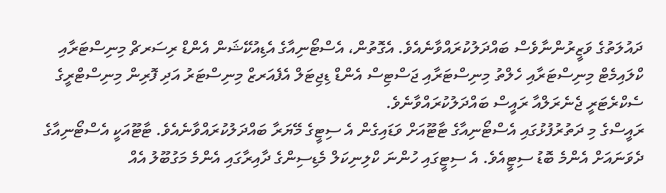ދައުލަތުގެ ވަޒީރުންނާވެސް ބައްދަލުކުރައްވާނެއެވެ. އެގޮތުން، އެސްޓޯނިއާގެ އެޑިއުކޭޝަން އެންޑް ރިސަރޗް މިނިސްޓަރާއި ކްލައިމެޓް މިނިސްޓަރާއި ހެލްތު މިނިސްޓަރާއި ޖަސްޓިސް އެންޑް ޑިޖިޓަލް އެފެއަރޒް މިނިސްޓަރު އަދި ފޮރިން މިނިސްޓްރީގެ ސެކްރެޓަރީ ޖެނެރަލްއާ ރައީސް ބައްދަލުކުރައްވާނެވެ.
ރައީސްގެ މި ދަތުރުފުޅުގައި އެސްޓޯނިއާގެ ޓާޓޫއަށް ވަޑައިގެން އެ ސިޓީގެ މޭޔަރާ ބައްދަލުކުރައްވާނެއެވެ. ޓާޓޫއަކީ އެސްޓޯނިއާގެ ދެވަނައަށް އެންމެ ބޮޑު ސިޓީއެވެ. އެ ސިޓީގައި ހުންނަ ކްލިނިކަލް މެޑިސިންގެ ދާއިރާގައި އެންމެ މަގުބޫލު އެއް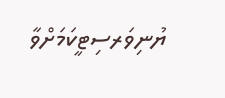ޔުނިވަރސިޓީކަމަށްވާ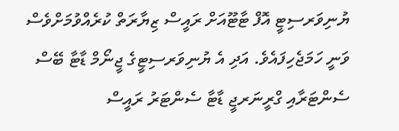ޔުނިވަރސިޓީ އޮފް ޓާޓޫއަށް ރައީސް ޒިޔާރަތް ކުރެއްވުމަށްވެސް ވަނީ ހަމަޖެހިފައެވެ. އަދި އެ ޔުނިވަރސިޓީގެ ޖީނޯމް ޑާޓާ ބޭސް ސެންޓަރާއި ގްރީނަރޖީ ޑާޓާ ސެންޓަރު ރައީސް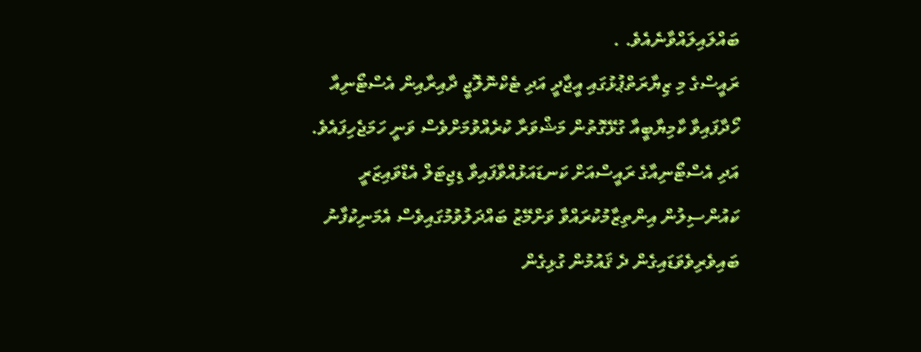ބައްލައިލައްވާނެއެވެ. .
ރައީސްގެ މި ޒިޔާރަތްޕުޅުގައި އީޖާދީ އަދި ޓެކްނޮލޮޖީ ދާއިރާއިން އެސްޓޯނިއާ ހޯދާފައިވާ ކާމިޔާބީއާ ގުޅޭގޮތުން މަޝްވަރާ ކުރެއްވުމަށްވެސް ވަނީ ހަމަޖެހިފައެވެ. އަދި އެސްޓޯނިއާގެ ރައީސްއަށް ކަނޑައަޅުއްވާފައިވާ ޑިޖިޓަލް އެޑްވައިޒަރީ ކައުންސިލުން އިންތިޒާމުކުރައްވާ ވަށްމޭޒު ބައްދަލުވުމުގައިވެސް އެމަނިކުފާނު ބައިވެރިވެވަޑައިގެން ދެ ޤައުމުން ގުޅިގެން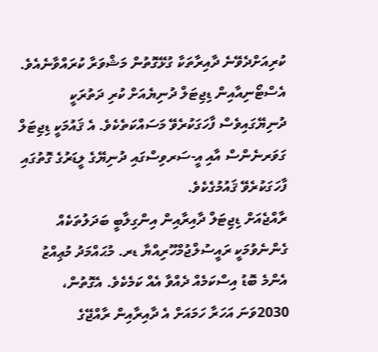ކުރިއަށްދެވޭނެ ދާއިރާތަކާ ގުޅޭގޮތުން މަޝްވަރާ ކުރައްވާނެއެވެ.
އެސްޓޯނިއާއިން ޑިޖިޓަލް ދުނިޔެއަށް ކުރި ދަތުރަކީ ދުނިޔޭގައިވެސް ފާހަގަކުރެވޭ މަސައްކަތެކެވެ. އެ ޤައުމަކީ ޑިޖިޓަލް ގަވަރނެންސް އާއި އީ-ސަރވިސްގައި ދުނިޔޭގެ ލީޑަރުގެ ގޮތުގައި ފާހަގަކުރެވޭ ޤައުމުގެކެވެ.
ރާއްޖެއަށް ޑިޖިޓަލް ދާއިރާއިން އިންގިލާބީ ބަދަލުތަކެއް ގެންނެވުމަކީ ރައީސުލްޖުމްހޫރިއްޔާ ޑރ. މުޙައްމަދު މުޢިއްޒު އެންމެ ބޮޑު އިސްކަމެއް ދެއްވާ އެއް ކަމެކެވެ. އެގޮތުން، 2030ވަނަ އަހަރާ ހަމައަށް އެ ދާއިރާއިން ރާއްޖޭގެ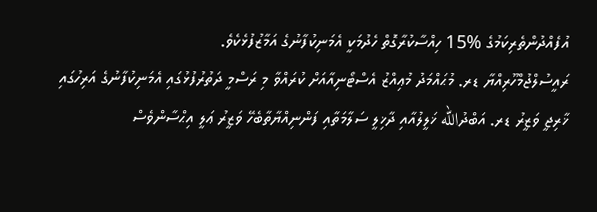އުފެއްދުންތެރިކަމުގެ %15 ހިއްސާކުރާގޮތް ހެދުމަކީ އެމަނިކުފާނުގެ އަމާޒުފުޅެކެވެ.
ރައީސުލްޖުމްހޫރިއްޔާ ޑރ. މުޙައްމަދު މުޢިއްޒު އެސްޓޯނިއާއަށް ކުރައްވާ މި ރަސްމީ ދަތުރުފުޅުގައި އެމަނިކުފާނުގެ އަރިހުގައި ޚާރިޖީ ވަޒީރު ޑރ. އަބްދުالله ޚަލީލުއާއި ދާޚިލީ ސަލާމަތާއި ފަންނިއްޔާތާބެހޭ ވަޒީރު ޢަލީ އިޙްސާންވެސް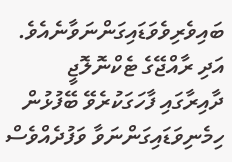ބައިވެރިވެވަޑައިގަންނަވާނެއެވެ. އަދި ރާއްޖޭގެ ޓެކްނޮލޮޖީ ދާއިރާގައި ފާހަގަކުރެވޭ ބޭފުޅުން ހިމެނިވަޑައިގަންނަވާ ވަފުދެއްވެސް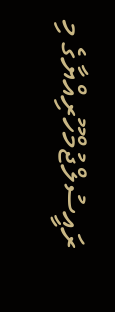ރައީސުލްޖުމްހޫރިއްޔާގެ މި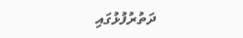ދަތުރުފުޅުގައި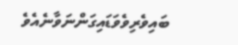ބައިވެރިވެވަޑައިގަންނަވާނެއެވެ